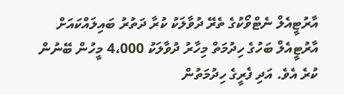އާރުޓީއެލް ނެޓްވޯކުގެ ތެރޭ ދުވާލަކު ކުރާ ދަތުރު ބައިލައްކައަށް
އާރުޓީއެލް ބަހުގެ ހިދުމަތް މިހާރު ދުވާލަކު 4،000 މީހުން ބޭނުން ކުރެ އެވެ. އަދި ފެރީގެ ހިދުމަތުން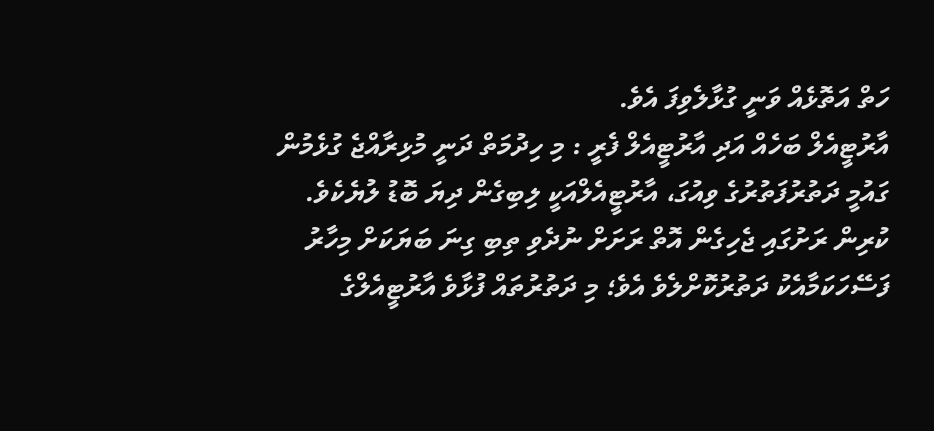ހަތް އަތޮޅެއް ވަނީ ގުޅާލެވިފަ އެވެ.
އާރުޓީއެލް ބަހެއް އަދި އާރުޓީއެލް ފެރީ : މި ހިދުމަތް ދަނީ މުޅިރާއްޖެ ގުޅެމުން
ގައުމީ ދަތުރުފަތުރުގެ ވިއުގަ، އާރުޓީއެލްއަކީ ލިބިގެން ދިޔަ ބޮޑު ލުޔެކެވެ. ކުރިން ރަށުގައި ޖެހިގެން އޮތް ރަށަށް ނުދެވި ތިބި ގިނަ ބަޔަކަށް މިހާރު ފަސޭހަކަމާއެކު ދަތުރުކޮށްލެވެ އެވެ؛ މި ދަތުރުތައް ފުޅާވެ އާރުޓީއެލްގެ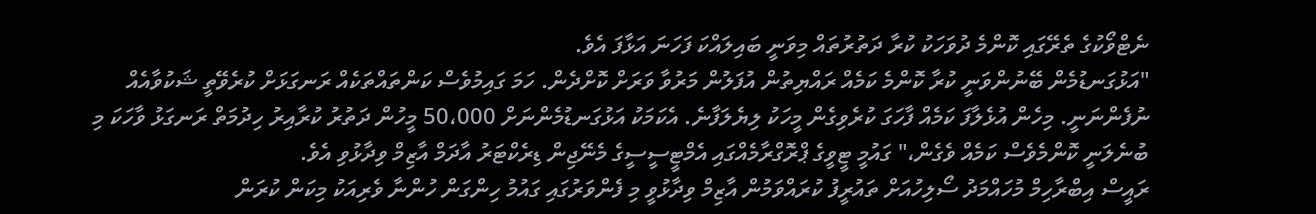ނެޓްވޯކުގެ ތެރޭގައި ކޮންމެ ދުވަހަކު ކުރާ ދަތުރުތައް މިވަނީ ބައިލައްކަ ފަހަނަ އަޅާފަ އެވެ.
"އަޅުގަނޑުމެން ބޭނުންވަނީ ކުރާ ކޮންމެ ކަމެއް ރައްޔިތުން އުފަލުން މަރުވާ ވަރަށް ކޮށްދެން. ހަމަ ގައިމުވެސް ކަންތައްތަކެއް ރަނގަޅަށް ކުރެވޭތީ ޝަކުވާއެއް ނުފެންނަނީ. މިހެން އުޅެލާފަ ކަމެއް ފާހަގަ ކުރެވިގެން މީހަކު ލިޔެލަފާނެ. އެކަމަކު އަޅުގަނޑުމެންނަށް 50،000 މީހުން ދަތުރު ކުރާއިރު ހިދުމަތް ރަނގަޅު ވާހަކަ މި ބުނެލަނީ ކޮންމެވެސް ކަމެއް ވެގެން،" ގައުމީ ޓީވީގެ ޕްރޮގްރާމެއްގައި އެމްޓީސީސީގެ މެނޭޖިން ޑިރެކްޓަރު އާދަމް އާޒިމް ވިދާޅުވި އެވެ.
ރައީސް އިބްރާހިމް މުހައްމަދު ސޯލިހުއަށް ތައުރީފު ކުރައްވަމުން އާޒިމް ވިދާޅުވީ މި ފެންވަރުގައި ގައުމު ހިންގަން ހުންނާ ވެރިއަކު މިކަން ކުރަން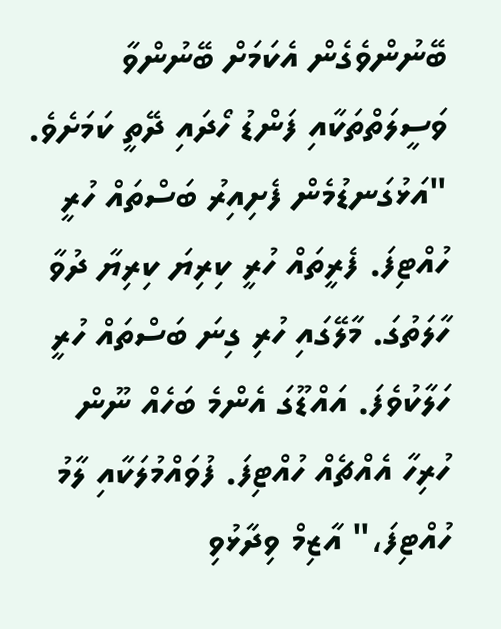ބޭނުންވެގެން އެކަމަށް ބޭނުންވާ ވަސީލަތްތަކާއި ފަންޑު ހޯދައި ދޭތީ ކަމަށެވެ.
"އަޅުގަނޑުމެން ފެށިއިރު ބަސްތައް ހުރީ ހުއްޓިފަ. ފެރީތައް ހުރީ ކިރިޔަ ކިރިޔާ ދުވާ ހާލަތުގަ. މާލޭގައި ހުރި ގިނަ ބަސްތައް ހުރީ ހަލާކުވެފަ. އައްޑޫގަ އެންމެ ބަހެއް ނޫން ހުރިހާ އެއްޗެއް ހުއްޓިފަ. ފުވައްމުލަކާއި ލާމު ހުއްޓިފަ،" އާޒިމް ވިދާޅުވި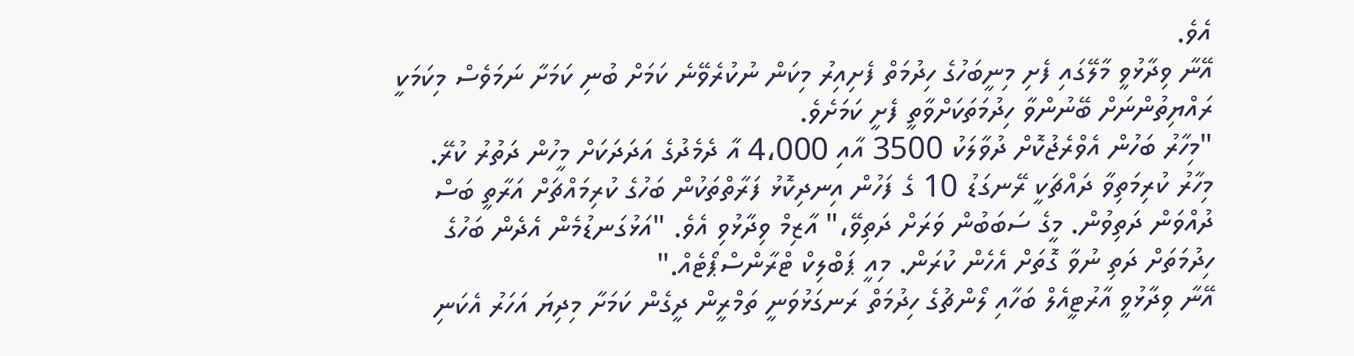އެވެ.
އޭނާ ވިދާޅުވީ މާލޭގައި ފެށި މިނީބަހުގެ ހިދުމަތް ފެށިއިރު މިކަން ނުކުރެވޭނެ ކަމަށް ބުނި ކަމަށާ ނަމަވެސް މިކަމަކީ ރައްޔިތުންނަށް ބޭނުންވާ ހިދުމަތަކަށްވާތީ ފެށީ ކަމަށެވެ.
"މިހާރު ބަހުން އެވްރެޖުކޮށް ދުވާލަކު 3500 އާއި 4،000 އާ ދެމެދުގެ އަދަދަކަށް މީހުން ދަތުރު ކުރޭ. މިހާރު ކުރިމަތިވާ ދައްޗަކީ ރޭނގަޑު 10 ގެ ފަހުން އިނދިކޮޅު ފަރާތްތަކުން ބަހުގެ ކުރިމައްޗަށް އަރާތީ ބަސް ދުއްވަން ދަތިވުން. މީގެ ސަބަބުން ވަރަށް ދަތިވޭ،" އާޒިމް ވިދާޅުވި އެވެ. "އަޅުގަނޑުމެން އެދެން ބަހުގެ ހިދުމަތަށް ދަތި ނުވާ ގޮތަށް އެހެން ކުރަން. މިއީ ޕަބްލިކް ޓްރާންސްޕޯޓެއް."
އޭނާ ވިދާޅުވީ އާރުޓީއެލް ބަހާއި ލޯންޗުގެ ހިދުމަތް ރަނގަޅުވަނީ ތަމްރީން ދީގެން ކަމަށާ މިދިޔަ އަހަރު އެކަނި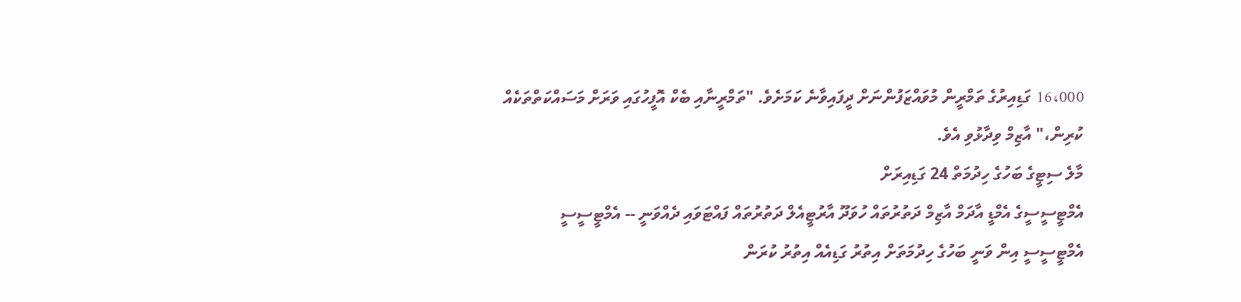16،000 ގަޑިއިރުގެ ތަމްރީން މުވައްޒަފުންނަށް ދީފައިވާނެ ކަމަށެވެ. "ތަމްރީނާއި ބެކް އޮފީހުގައި ވަރަށް މަސައްކަތްތަކެއް ކުރިން،" އާޒިމް ވިދާޅުވި އެވެ.
މާލެ ސިޓީގެ ބަހުގެ ހިދުމަތް 24 ގަޑިއިރަށް
އެމްޓީސީސީގެ އެމްޑީ އާދަމް އާޒިމް ދަތުރުތައް ހުވަދޫ އާރުޓީއެލް ދަތުރުތައް ފައްޓަވައި ދެއްވަނީ -- އެމްޓީސީސީ
އެމްޓީސީސީ އިން ވަނީ ބަހުގެ ހިދުމަތަށް އިތުރު ގަޑިއެއް އިތުރު ކުރަން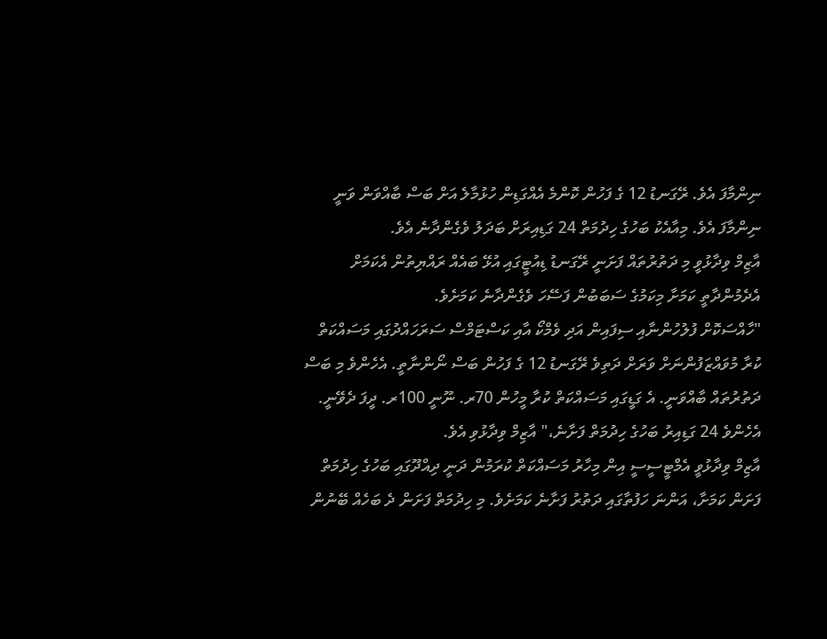ނިންމާފަ އެވެ. ރޭގަނޑު 12 ގެ ފަހުން ކޮންމެ އެއްގަޑިން ހުޅުމާލެ އަށް ބަސް ބާއްވަން ވަނީ ނިންމާފަ އެވެ. މިއާއެކު ބަހުގެ ހިދުމަތް 24 ގަޑިއިރަށް ބަދަލު ވެގެންދާނެ އެވެ.
އާޒިމް ވިދާޅުވީ މި ދަތުރުތައް ފަށަނީ ރޭގަނޑު ޑިއުޓީގައި އުޅޭ ބައެއް ރައްޔިތުން އެކަމަށް އެދެމުންދާތީ ކަމަށާ މިކަމުގެ ސަބަބުން ފަސޭހަ ވެގެންދާނެ ކަމަށެވެ.
"ހާއްސަކޮށް ފުލުހުންނާއި ސިފައިން އަދި ވެމްކޯ އާއި ކަސްޓަމްސް ސަރަހައްދުގައި މަސައްކަތް ކުރާ މުވައްޒަފުންނަށް ވަރަށް ދަތިވެ ރޭގަނޑު 12 ގެ ފަހުން ބަސް ނޯންނާތީ. އެހެންވެ މި ބަސް ދަތުރުތައް ބާއްވަނީ. އެ ގަޑީގައި މަސައްކަތް ކުރާ މީހުން 70ރ. ނޫނީ 100ރ. ދީފަ ދެވޭނީ. އެހެންވެ 24 ގަޑިއިރު ބަހުގެ ހިދުމަތް ފަށާނެ،" އާޒިމް ވިދާޅުވި އެވެ.
އާޒިމް ވިދާޅުވީ އެމްޓީސީސީ އިން މިހާރު މަސައްކަތް ކުރަމުން ދަނީ ދިއްދޫގައި ބަހުގެ ހިދުމަތް ފަށަން ކަމަށާ، އަންނަ ހަފުތާގައި ދަތުރު ފަށާނެ ކަމަށެވެ. މި ހިދުމަތް ފަށަން ދެ ބަހެއް ބޭނުން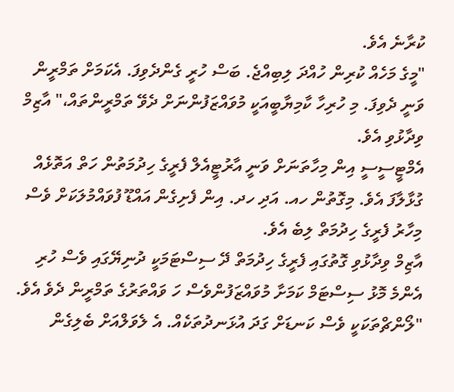ކުރާނެ އެވެ.
"މީގެ މަހެއް ކުރިން ހުއްދަ ލިބިއްޖެ. ބަސް ހުރީ ގެންދެވިފަ. އެކަމަށް ތަމްރީން ވަނީ ދެވިފަ. މި ހުރިހާ ކާމިޔާބީއަކީ މުވައްޒަފުންނަށް ދެވޭ ތަމްރީންތައް،" އާޒިމް ވިދާޅުވި އެވެ.
އެމްޓީސީސީ އިން މިހާތަނަށް ވަނީ އާރުޓީއެލް ފެރީގެ ހިދުމަތުން ހަތް އަތޮޅެއް ގުޅާލާފަ އެވެ. މިގޮތުން ހއ. އަދި ހދ. އިން ފެށިގެން އައްޑޫ ފުވައްމުލަކަށް ވެސް މިހާރު ފެރީގެ ހިދުމަތް ލިބެ އެވެ.
އާޒިމް ވިދާޅުވި ގޮތުގައި ފެރީގެ ހިދުމަތް ދޭ ސިސްޓަމަކީ ދުނިޔޭގައި ވެސް ހުރި އެންމެ މޮޅު ސިސްޓަމް ކަމަށާ މުވައްޒަފުންވެސް ހަ ވައްތަރުގެ ތަމްރީން ދެވެ އެވެ.
"ލޯންޗްތަކަކީ ވެސް ކަނޑަށް ގަދަ އުޅަނދުތަކެއް. އެ ލެވަލްއަށް ބެލިގެން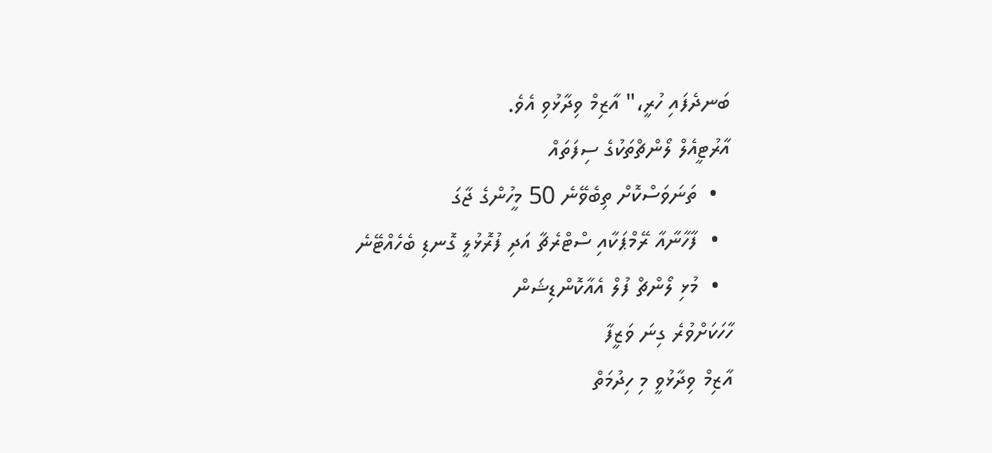ބަނދެފައި ހުރީ،" އާޒިމް ވިދާޅުވި އެވެ.
އާރުޓީއެލް ލޯންޗްތަކުގެ ސިފަތައް
  •  ތަނަވަސްކޮށް ތިބެވޭނެ 50 މީހުންގެ ޖާގަ
  •  ފާހާނާއާ ރޭމްޕަކާއި ސްޓްރެޗާ އަދި ފުރޮޅުލީ ގޮނޑި ބެހެއްޓޭނެ
  •  މުޅި ލޯންޗް ފުލް އެއާކޮންޑިޝަން
ހާހަކަށްވުރެ ގިނަ ވަޒީފާ
އާޒިމް ވިދާޅުވީ މި ހިދުމަތް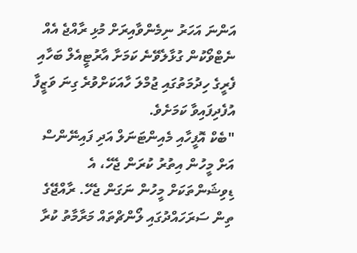އަންނަ އަހަރު ނިމެންވާއިރަށް މުޅި ރާއްޖެ އެއް ނެޓްވޯކުން ގުޅާލެވޭނެ ކަމަށާ އާރުޓީއެލް ބަހާއި ފެރީގެ ހިދުމަތުގައި ޖުމްލަ ހާއަކަށްވުރެ ގިނަ ވަޒީފާ އުފެދިފައިވާ ކަމަށެވެ.
"ބެކް އޮފީހާއި މެއިންޓަނަލް އަދި ފައިނޭންސް އަށް މީހުން އިތުރު ކުރަން ޖެހޭ، އެ ޑިވިޝަންތަކަށް މީހުން ނަގަން ޖެހޭ. ރާއްޖޭގެ ތިން ސަރަހައްދުގައި ލޯންޗްތައް މަރާމާތު ކުރާ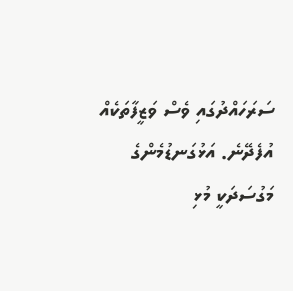ސަރަހައްދުގައި ވެސް ވަޒީފާތަކެއް އުފެދޭނެ. އަޅުގަނޑުމެންގެ މަގުސަދަކީ މުޅި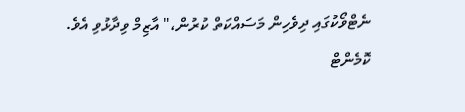ނެޓްވޯކުގައި ދިވެހިން މަސައްކަތް ކުރުން،" އާޒިމް ވިދާޅުވި އެވެ.
ކޮމެންޓް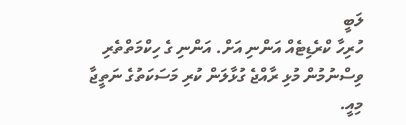ލަބީ
ހުރިހާ ކްރެޑިޓެއް އަންނި އަށް. އަންނި ގެ ހިކްމަތްތެރި ވިސްނުމުން މުޅި ރާއްޖެ ގުޅާލަން ކުރި މަސަކަތުގެ ނަތީޖާ މިއީ.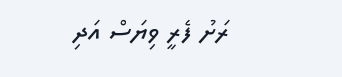ރަށު ފެރީ ވިޔަސް އަދި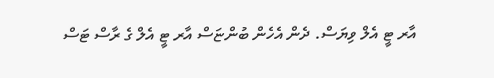އާރ ޓީ އެލް ވިޔަސް. ދެން އެހެން ބުންޏަސް އާރ ޓީ އެލް ގެ ރާސް ޓަސް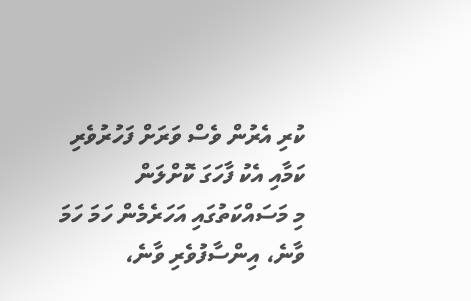ކުރި އެރުން ވެސް ވަރަށް ފަހުރުވެރި ކަމާއި އެކު ފާހަގަ ކޮށްލަން
މި މަސައްކަތުގައި އަހަރެމެން ހަމަ ހަމަ ވާނެ، އިންސާފުވެރި ވާނެ،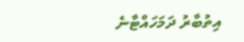އިތުބާރު ދަމަހައްޓާނެ